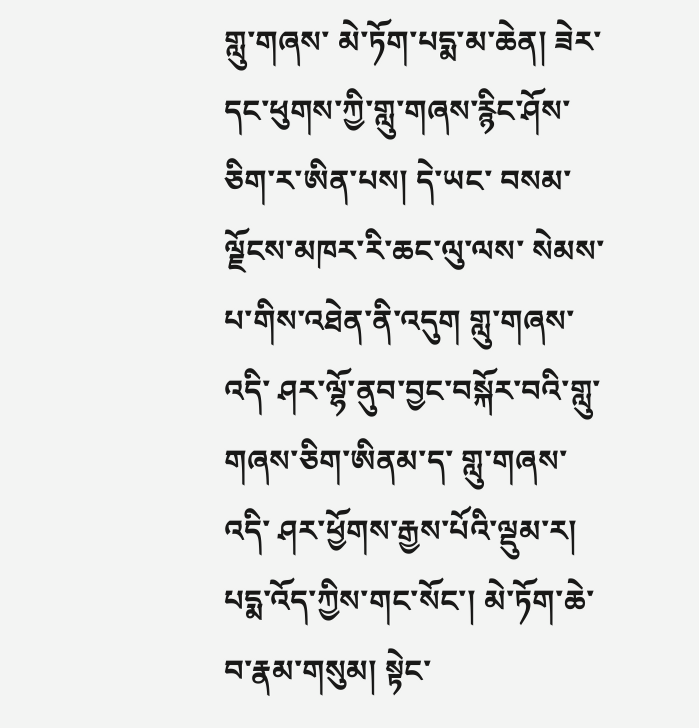གླུ་གཞས་ མེ་ཏོག་པདྨ་མ་ཆེན། ཟེར་ དང་ཕུགས་ཀྱི་གླུ་གཞས་རྙིང་ཤོས་ཅིག་ར་ཨིན་པས། དེ་ཡང་ བསམ་ལྗོངས་མཁར་རི་ཆང་ལུ་ལས་ སེམས་པ་གིས་འཐེན་ནི་འདུག གླུ་གཞས་འདི་ ཤར་ལྷོ་ནུབ་བྱང་བསྐོར་བའི་གླུ་གཞས་ཅིག་ཨིནམ་ད་ གླུ་གཞས་འདི་ ཤར་ཕྱོགས་རྒྱས་པོའི་ལྡུམ་ར། པདྨ་འོད་ཀྱིས་གང་སོང་། མེ་ཏོག་ཆེ་བ་རྣམ་གསུམ། སྟེང་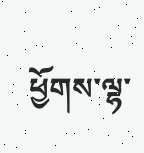ཕྱོགས་ལྷ་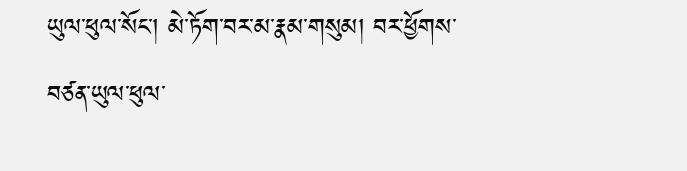ཡུལ་ཕུལ་སོང་། མེ་ཏོག་བར་མ་རྣམ་གསུམ། བར་ཕྱོགས་བཙན་ཡུལ་ཕུལ་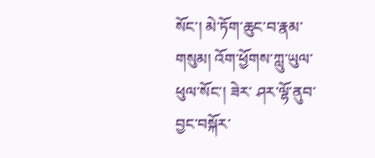སོང་། མེ་ཏོག་ཆུང་བ་རྣམ་གསུམ། འོག་ཕྱོགས་ཀླུ་ཡུལ་ཕུལ་སོང་། ཟེར་ ཤར་ལྷོ་ནུབ་བྱང་བསྐོར་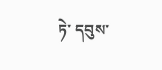ཏེ་ དབུས་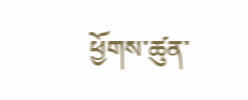ཕྱོགས་ཚུན་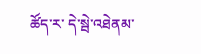ཚོད་ར་ དེ་སྦེ་འཐེནམ་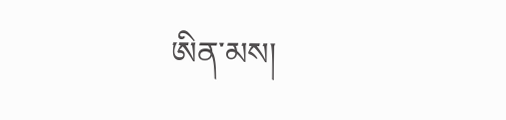ཨིན་མས།